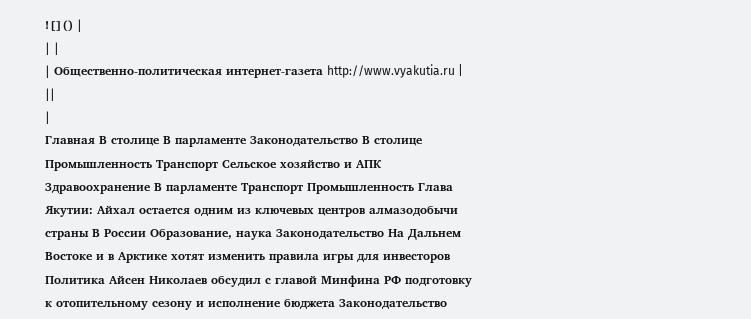![]() |
| |
| Общественно-политическая интернет-газета http://www.vyakutia.ru | ||
|
Главная В столице В парламенте Законодательство В столице Промышленность Транспорт Сельское хозяйство и АПК Здравоохранение В парламенте Транспорт Промышленность Глава Якутии: Айхал остается одним из ключевых центров алмазодобычи страны В России Образование, наука Законодательство На Дальнем Востоке и в Арктике хотят изменить правила игры для инвесторов Политика Айсен Николаев обсудил с главой Минфина РФ подготовку к отопительному сезону и исполнение бюджета Законодательство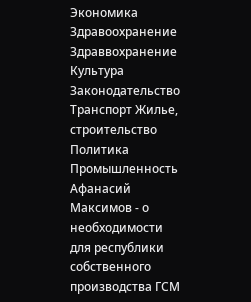Экономика Здравоохранение Здраввохранение Культура Законодательство Транспорт Жилье, строительство Политика Промышленность Афанасий Максимов - о необходимости для республики собственного производства ГСМ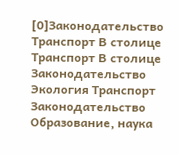[0]Законодательство Транспорт В столице Транспорт В столице Законодательство Экология Транспорт Законодательство Образование, наука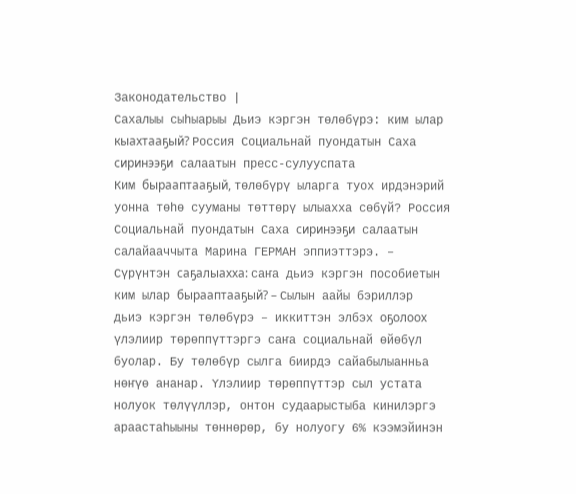Законодательство |
Сахалыы сыhыарыы Дьиэ кэргэн төлөбүрэ: ким ылар кыахтааҕый? Россия Социальнай пуондатын Саха сиринээҕи салаатын пресс-сулууспата
Ким бырааптааҕый, төлөбүрү ыларга туох ирдэнэрий уонна төһө сууманы төттөрү ылыахха сөбүй? Россия Социальнай пуондатын Саха сиринээҕи салаатын салайааччыта Марина ГЕРМАН эппиэттэрэ. – Сүрүнтэн саҕалыахха: саҥа дьиэ кэргэн пособиетын ким ылар бырааптааҕый? – Сылын аайы бэриллэр дьиэ кэргэн төлөбүрэ – иккиттэн элбэх оҕолоох үлэлиир төрөппүттэргэ саҥа социальнай өйөбүл буолар. Бу төлөбүр сылга биирдэ сайабылыанньа нөҥүө ананар. Үлэлиир төрөппүттэр сыл устата нолуок төлүүллэр, онтон судаарыстыба кинилэргэ араастаһыыны төннөрөр, бу нолуогу 6% кээмэйинэн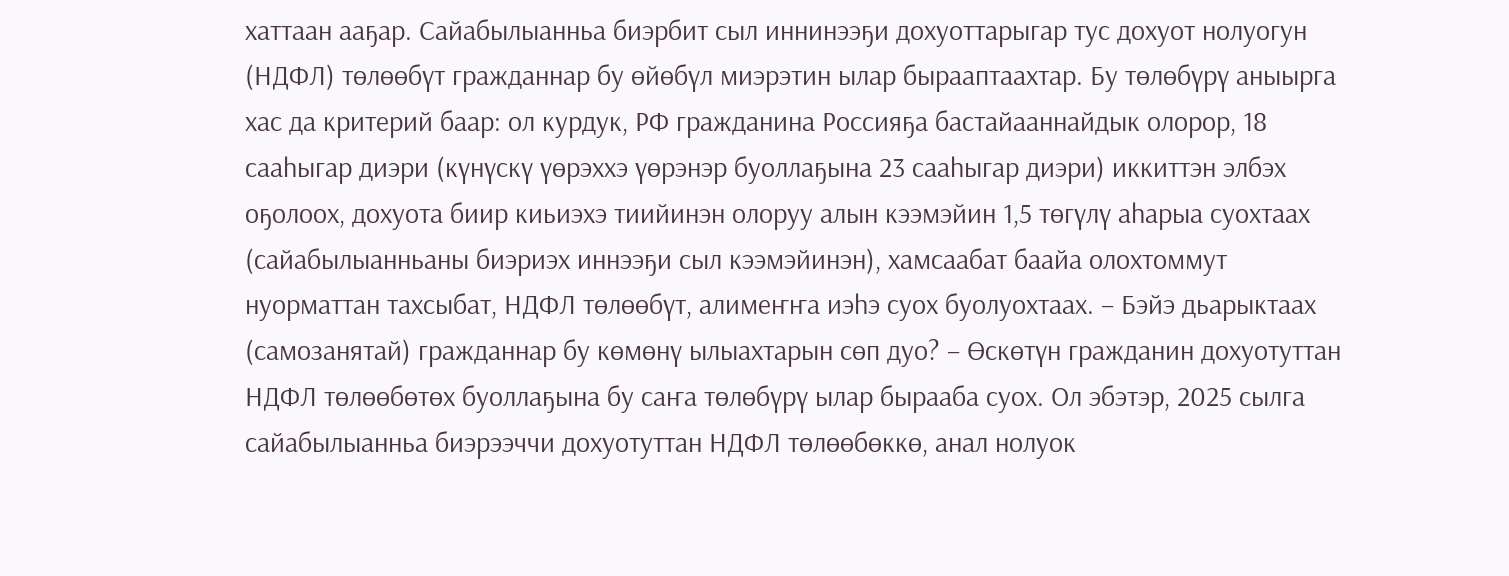хаттаан ааҕар. Сайабылыанньа биэрбит сыл иннинээҕи дохуоттарыгар тус дохуот нолуогун (НДФЛ) төлөөбүт гражданнар бу өйөбүл миэрэтин ылар бырааптаахтар. Бу төлөбүрү аныырга хас да критерий баар: ол курдук, РФ гражданина Россияҕа бастайааннайдык олорор, 18 сааһыгар диэри (күнүскү үөрэххэ үөрэнэр буоллаҕына 23 сааһыгар диэри) иккиттэн элбэх оҕолоох, дохуота биир киьиэхэ тиийинэн олоруу алын кээмэйин 1,5 төгүлү аһарыа суохтаах (сайабылыанньаны биэриэх иннээҕи сыл кээмэйинэн), хамсаабат баайа олохтоммут нуорматтан тахсыбат, НДФЛ төлөөбүт, алимеҥҥа иэһэ суох буолуохтаах. – Бэйэ дьарыктаах (самозанятай) гражданнар бу көмөнү ылыахтарын сөп дуо? – Өскөтүн гражданин дохуотуттан НДФЛ төлөөбөтөх буоллаҕына бу саҥа төлөбүрү ылар бырааба суох. Ол эбэтэр, 2025 сылга сайабылыанньа биэрээччи дохуотуттан НДФЛ төлөөбөккө, анал нолуок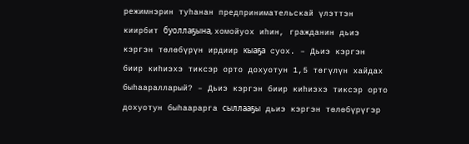режимнэрин туһанан предпринимательскай үлэттэн киирбит буоллаҕына, хомойуох иһин, гражданин дьиэ кэргэн төлөбүрүн ирдиир кыаҕа суох. – Дьиэ кэргэн биир киһиэхэ тиксэр орто дохуотун 1,5 төгүлүн хайдах быһааралларый? – Дьиэ кэргэн биир киһиэхэ тиксэр орто дохуотун быһаарарга сыллааҕы дьиэ кэргэн төлөбүрүгэр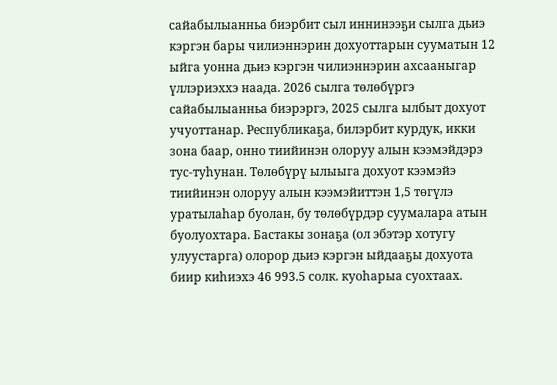сайабылыанньа биэрбит сыл иннинээҕи сылга дьиэ кэргэн бары чилиэннэрин дохуоттарын сууматын 12 ыйга уонна дьиэ кэргэн чилиэннэрин ахсааныгар үллэриэххэ наада. 2026 сылга төлөбүргэ сайабылыанньа биэрэргэ, 2025 сылга ылбыт дохуот учуоттанар. Республикаҕа, билэрбит курдук, икки зона баар, онно тиийинэн олоруу алын кээмэйдэрэ тус-туһунан. Төлөбүрү ылыыга дохуот кээмэйэ тиийинэн олоруу алын кээмэйиттэн 1,5 төгүлэ уратылаһар буолан, бу төлөбүрдэр суумалара атын буолуохтара. Бастакы зонаҕа (ол эбэтэр хотугу улуустарга) олорор дьиэ кэргэн ыйдааҕы дохуота биир киһиэхэ 46 993.5 солк. куоһарыа суохтаах.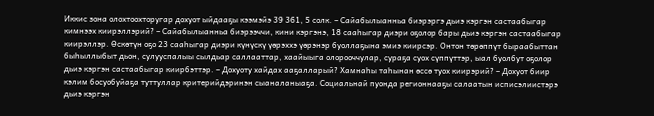Иккис зона олохтоохторугар дохуот ыйдааҕы кээмэйэ 39 361, 5 солк. – Сайабылыанньа биэрэргэ дьиэ кэргэн састаабыгар кимнээх киирэллэрий? – Сайабылыанньа биэрээччи, кини кэргэнэ, 18 сааһыгар диэри оҕолор бары дьиэ кэргэн састаабыгар киирэллэр. Өскөтүн оҕо 23 сааһыгар диэри күнүскү үөрэххэ үөрэнэр буоллаҕына эмиэ киирсэр. Онтон төрөппүт быраабыттан быһыллыбыт дьон, сулууспалыы сылдьар саллааттар, хаайыыга олорооччулар, сураҕа суох сүппүттэр, ыал буолбут оҕолор дьиэ кэргэн састаабыгар киирбэттэр. – Дохуоту хайдах ааҕалларый? Хамнаһы таһынан өссө туох киирэрий? – Дохуот биир кэлим босуобуйаҕа туттуллар критерийдэринэн сыаналаныаҕа. Социальнай пуонда регионнааҕы салаатын исписэлиистэрэ дьиэ кэргэн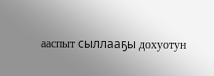ааспыт сыллааҕы дохуотун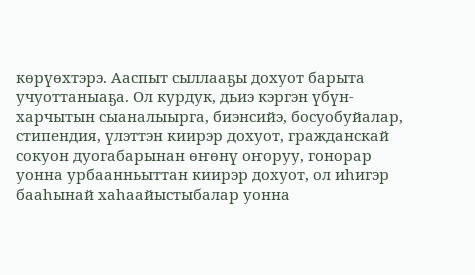көрүөхтэрэ. Ааспыт сыллааҕы дохуот барыта учуоттаныаҕа. Ол курдук, дьиэ кэргэн үбүн-харчытын сыаналыырга, биэнсийэ, босуобуйалар, стипендия, үлэттэн киирэр дохуот, гражданскай сокуон дуогабарынан өҥөнү оҥоруу, гонорар уонна урбаанньыттан киирэр дохуот, ол иһигэр бааһынай хаһаайыстыбалар уонна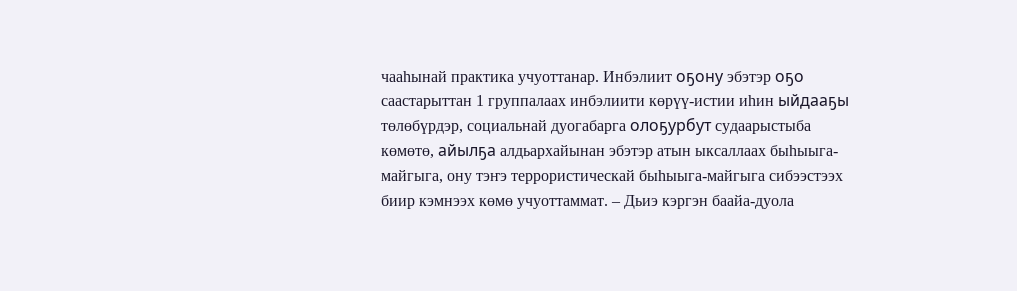чааһынай практика учуоттанар. Инбэлиит оҕону эбэтэр оҕо саастарыттан 1 группалаах инбэлиити көрүү-истии иһин ыйдааҕы төлөбүрдэр, социальнай дуогабарга олоҕурбут судаарыстыба көмөтө, айылҕа алдьархайынан эбэтэр атын ыксаллаах быһыыга-майгыга, ону тэҥэ террористическай быһыыга-майгыга сибээстээх биир кэмнээх көмө учуоттаммат. – Дьиэ кэргэн баайа-дуола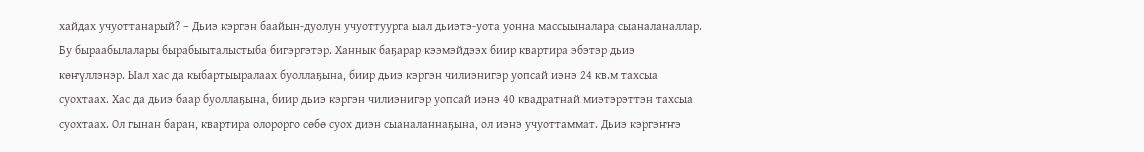хайдах учуоттанарый? – Дьиэ кэргэн баайын-дуолун учуоттуурга ыал дьиэтэ-уота уонна массыыналара сыаналаналлар. Бу быраабылалары бырабыыталыстыба бигэргэтэр. Ханнык баҕарар кээмэйдээх биир квартира эбэтэр дьиэ көҥүллэнэр. Ыал хас да кыбартыыралаах буоллаҕына, биир дьиэ кэргэн чилиэнигэр уопсай иэнэ 24 кв.м тахсыа суохтаах. Хас да дьиэ баар буоллаҕына, биир дьиэ кэргэн чилиэнигэр уопсай иэнэ 40 квадратнай миэтэрэттэн тахсыа суохтаах. Ол гынан баран, квартира олорорго сөбө суох диэн сыаналаннаҕына, ол иэнэ учуоттаммат. Дьиэ кэргэҥҥэ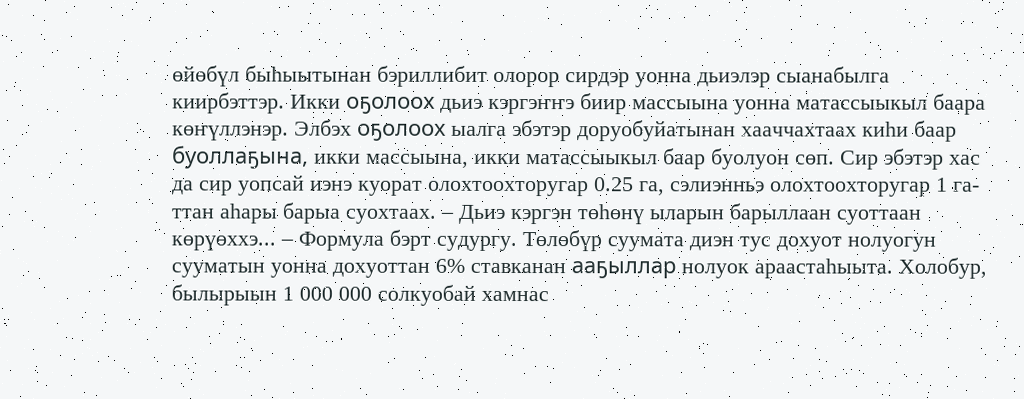өйөбүл быһыытынан бэриллибит олорор сирдэр уонна дьиэлэр сыанабылга киирбэттэр. Икки оҕолоох дьиэ кэргэҥҥэ биир массыына уонна матассыыкыл баара көҥүллэнэр. Элбэх оҕолоох ыалга эбэтэр доруобуйатынан хааччахтаах киһи баар буоллаҕына, икки массыына, икки матассыыкыл баар буолуон сөп. Сир эбэтэр хас да сир уопсай иэнэ куорат олохтоохторугар 0.25 га, сэлиэнньэ олохтоохторугар 1 га-ттан аһары барыа суохтаах. – Дьиэ кэргэн төһөнү ыларын барыллаан суоттаан көрүөххэ... – Формула бэрт судургу. Төлөбүр суумата диэн тус дохуот нолуогун сууматын уонна дохуоттан 6% ставканан ааҕыллар нолуок араастаһыыта. Холобур, былырыын 1 000 000 солкуобай хамнас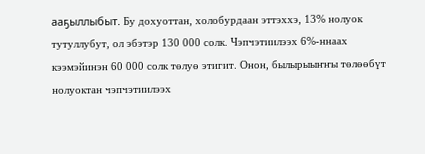ааҕыллыбыт. Бу дохуоттан, холобурдаан эттэххэ, 13% нолуок тутуллубут, ол эбэтэр 130 000 солк. Чэпчэтиилээх 6%-ннаах кээмэйинэн 60 000 солк төлуө этигит. Онон, былырыыҥҥы төлөөбүт нолуоктан чэпчэтиилээх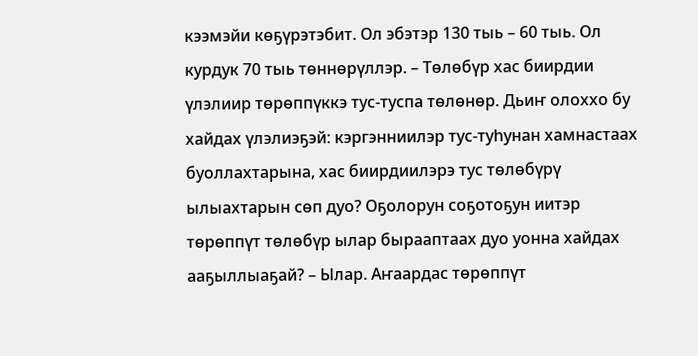кээмэйи көҕүрэтэбит. Ол эбэтэр 130 тыь – 60 тыь. Ол курдук 70 тыь төннөрүллэр. – Төлөбүр хас биирдии үлэлиир төрөппүккэ тус-туспа төлөнөр. Дьиҥ олоххо бу хайдах үлэлиэҕэй: кэргэнниилэр тус-туһунан хамнастаах буоллахтарына, хас биирдиилэрэ тус төлөбүрү ылыахтарын сөп дуо? Оҕолорун соҕотоҕун иитэр төрөппүт төлөбүр ылар бырааптаах дуо уонна хайдах ааҕыллыаҕай? – Ылар. Аҥаардас төрөппүт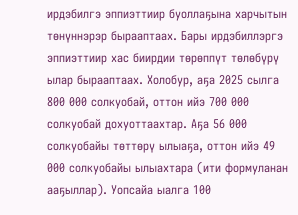ирдэбилгэ эппиэттиир буоллаҕына харчытын төнүннэрэр бырааптаах. Бары ирдэбиллэргэ эппиэттиир хас биирдии төрөппүт төлөбүрү ылар бырааптаах. Холобур, аҕа 2025 сылга 800 000 солкуобай, оттон ийэ 700 000 солкуобай дохуоттаахтар. Аҕа 56 000 солкуобайы төттөрү ылыаҕа, оттон ийэ 49 000 солкуобайы ылыахтара (ити формуланан ааҕыллар). Уопсайа ыалга 100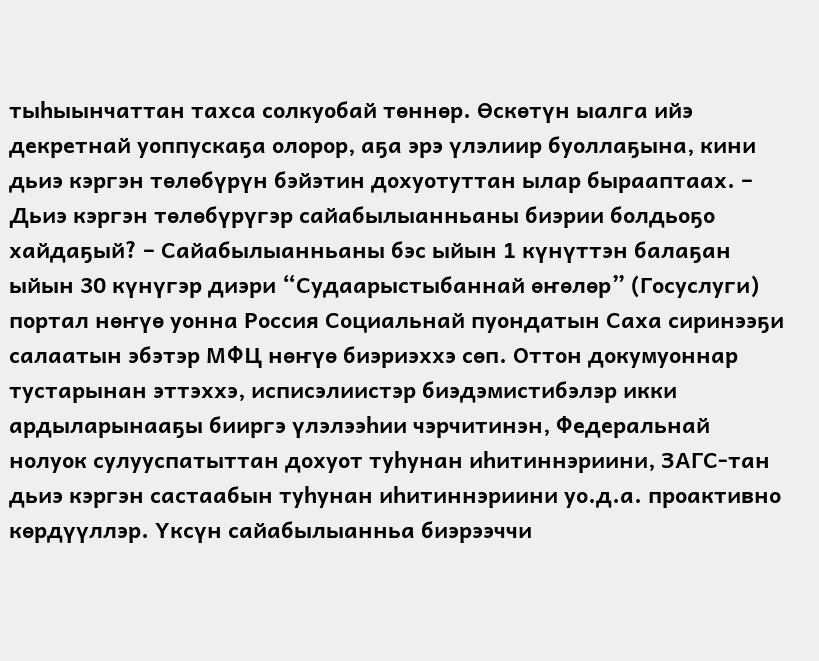тыһыынчаттан тахса солкуобай төннөр. Өскөтүн ыалга ийэ декретнай уоппускаҕа олорор, аҕа эрэ үлэлиир буоллаҕына, кини дьиэ кэргэн төлөбүрүн бэйэтин дохуотуттан ылар бырааптаах. – Дьиэ кэргэн төлөбүрүгэр сайабылыанньаны биэрии болдьоҕо хайдаҕый? – Сайабылыанньаны бэс ыйын 1 күнүттэн балаҕан ыйын 30 күнүгэр диэри “Судаарыстыбаннай өҥөлөр” (Госуслуги) портал нөҥүө уонна Россия Социальнай пуондатын Саха сиринээҕи салаатын эбэтэр МФЦ нөҥүө биэриэххэ сөп. Оттон докумуоннар тустарынан эттэххэ, исписэлиистэр биэдэмистибэлэр икки ардыларынааҕы бииргэ үлэлээһии чэрчитинэн, Федеральнай нолуок сулууспатыттан дохуот туһунан иһитиннэриини, ЗАГС-тан дьиэ кэргэн састаабын туһунан иһитиннэриини уо.д.а. проактивно көрдүүллэр. Үксүн сайабылыанньа биэрээччи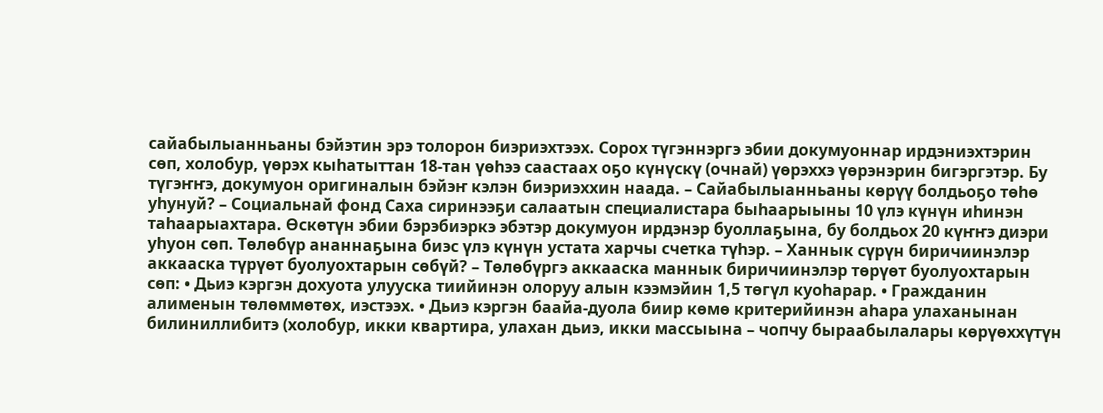сайабылыанньаны бэйэтин эрэ толорон биэриэхтээх. Сорох түгэннэргэ эбии докумуоннар ирдэниэхтэрин сөп, холобур, үөрэх кыһатыттан 18-тан үөһээ саастаах оҕо күнүскү (очнай) үөрэххэ үөрэнэрин бигэргэтэр. Бу түгэҥҥэ, докумуон оригиналын бэйэҥ кэлэн биэриэххин наада. – Сайабылыанньаны көрүү болдьоҕо төһө уһунуй? – Социальнай фонд Саха сиринээҕи салаатын специалистара быһаарыыны 10 үлэ күнүн иһинэн таһаарыахтара. Өскөтүн эбии бэрэбиэркэ эбэтэр докумуон ирдэнэр буоллаҕына, бу болдьох 20 күҥҥэ диэри уһуон сөп. Төлөбүр ананнаҕына биэс үлэ күнүн устата харчы счетка түһэр. – Ханнык сүрүн биричиинэлэр аккааска түрүөт буолуохтарын сөбүй? – Төлөбүргэ аккааска маннык биричиинэлэр төрүөт буолуохтарын сөп: • Дьиэ кэргэн дохуота улууска тиийинэн олоруу алын кээмэйин 1,5 төгүл куоһарар. • Гражданин алименын төлөммөтөх, иэстээх. • Дьиэ кэргэн баайа-дуола биир көмө критерийинэн аһара улаханынан билиниллибитэ (холобур, икки квартира, улахан дьиэ, икки массыына – чопчу быраабылалары көрүөххүтүн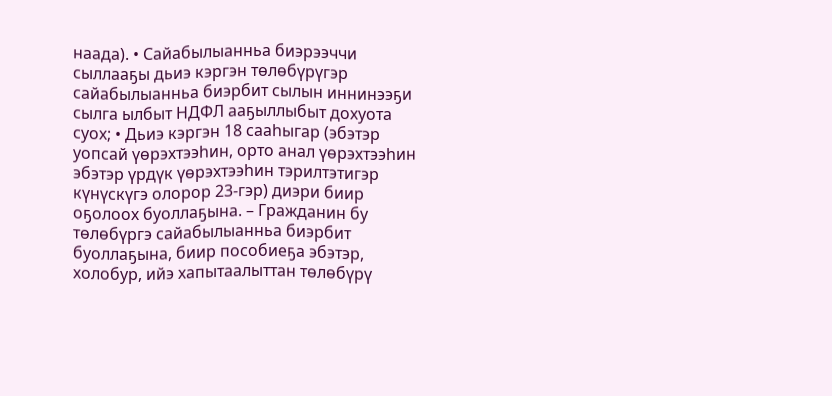наада). • Сайабылыанньа биэрээччи сыллааҕы дьиэ кэргэн төлөбүрүгэр сайабылыанньа биэрбит сылын иннинээҕи сылга ылбыт НДФЛ ааҕыллыбыт дохуота суох; • Дьиэ кэргэн 18 сааһыгар (эбэтэр уопсай үөрэхтээһин, орто анал үөрэхтээһин эбэтэр үрдүк үөрэхтээһин тэрилтэтигэр күнүскүгэ олорор 23-гэр) диэри биир оҕолоох буоллаҕына. – Гражданин бу төлөбүргэ сайабылыанньа биэрбит буоллаҕына, биир пособиеҕа эбэтэр, холобур, ийэ хапытаалыттан төлөбүрү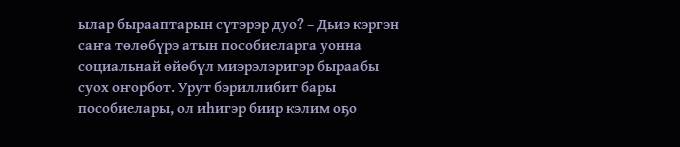ылар бырааптарын сүтэрэр дуо? – Дьиэ кэргэн саҥа төлөбүрэ атын пособиеларга уонна социальнай өйөбүл миэрэлэригэр быраабы суох оҥорбот. Урут бэриллибит бары пособиелары, ол иһигэр биир кэлим оҕо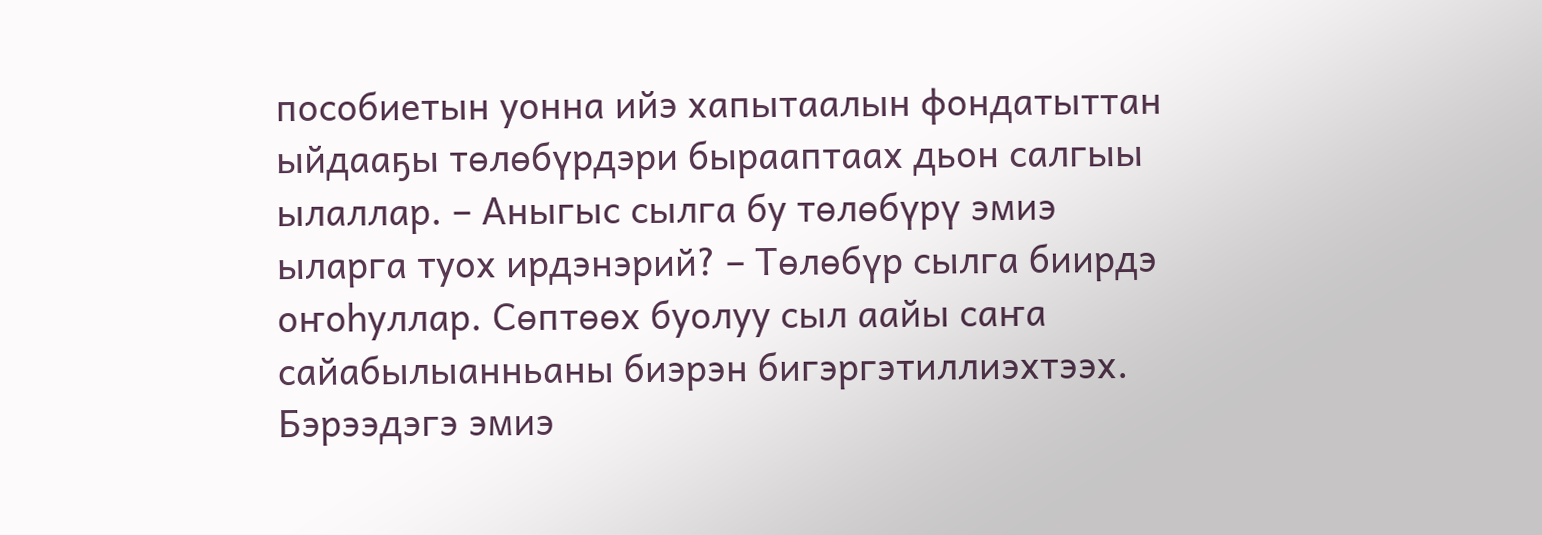пособиетын уонна ийэ хапытаалын фондатыттан ыйдааҕы төлөбүрдэри бырааптаах дьон салгыы ылаллар. – Аныгыс сылга бу төлөбүрү эмиэ ыларга туох ирдэнэрий? – Төлөбүр сылга биирдэ оҥоһуллар. Сөптөөх буолуу сыл аайы саҥа сайабылыанньаны биэрэн бигэргэтиллиэхтээх. Бэрээдэгэ эмиэ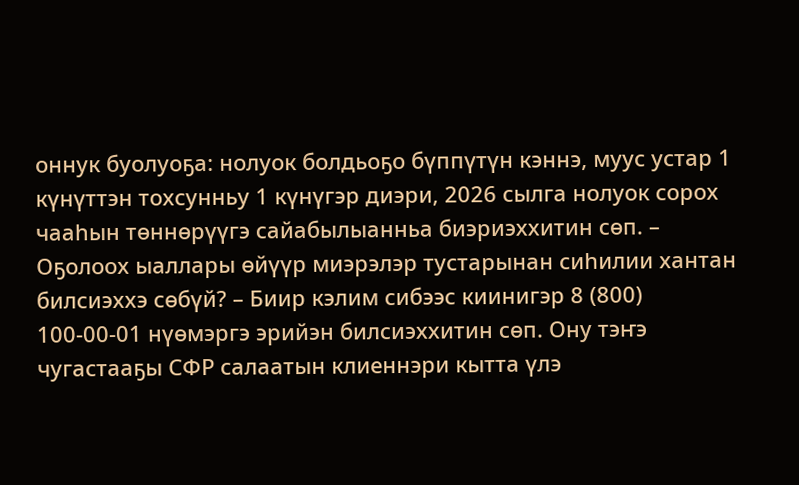оннук буолуоҕа: нолуок болдьоҕо бүппүтүн кэннэ, муус устар 1 күнүттэн тохсунньу 1 күнүгэр диэри, 2026 сылга нолуок сорох чааһын төннөрүүгэ сайабылыанньа биэриэххитин сөп. – Оҕолоох ыаллары өйүүр миэрэлэр тустарынан сиһилии хантан билсиэххэ сөбүй? – Биир кэлим сибээс киинигэр 8 (800) 100-00-01 нүөмэргэ эрийэн билсиэххитин сөп. Ону тэҥэ чугастааҕы СФР салаатын клиеннэри кытта үлэ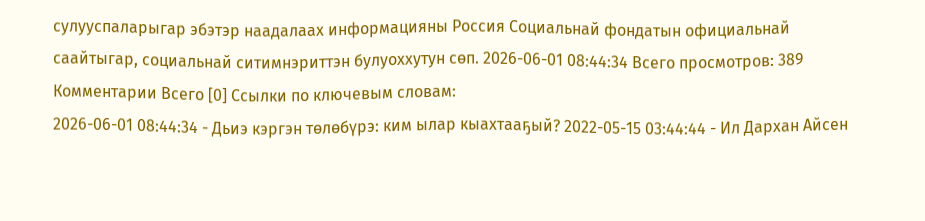сулууспаларыгар эбэтэр наадалаах информацияны Россия Социальнай фондатын официальнай саайтыгар, социальнай ситимнэриттэн булуоххутун сөп. 2026-06-01 08:44:34 Всего просмотров: 389 Комментарии Всего [0] Ссылки по ключевым словам:
2026-06-01 08:44:34 - Дьиэ кэргэн төлөбүрэ: ким ылар кыахтааҕый? 2022-05-15 03:44:44 - Ил Дархан Айсен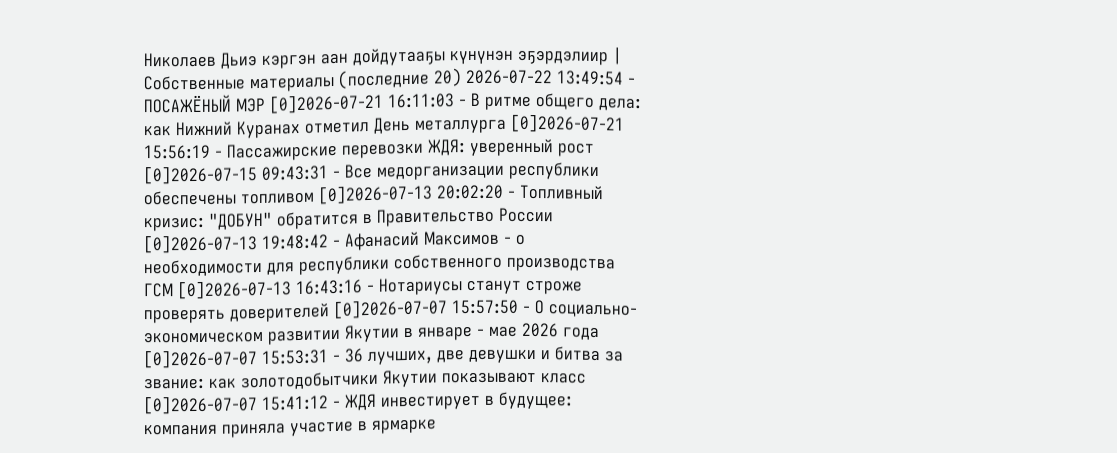Николаев Дьиэ кэргэн аан дойдутааҕы күнүнэн эҕэрдэлиир |
Собственные материалы (последние 20) 2026-07-22 13:49:54 - ПОСАЖЁНЫЙ МЭР [0]2026-07-21 16:11:03 - В ритме общего дела: как Нижний Куранах отметил День металлурга [0]2026-07-21 15:56:19 - Пассажирские перевозки ЖДЯ: уверенный рост [0]2026-07-15 09:43:31 - Все медорганизации республики обеспечены топливом [0]2026-07-13 20:02:20 - Топливный кризис: "ДОБУН" обратится в Правительство России [0]2026-07-13 19:48:42 - Афанасий Максимов - о необходимости для республики собственного производства ГСМ [0]2026-07-13 16:43:16 - Нотариусы станут строже проверять доверителей [0]2026-07-07 15:57:50 - О социально-экономическом развитии Якутии в январе - мае 2026 года [0]2026-07-07 15:53:31 - 36 лучших, две девушки и битва за звание: как золотодобытчики Якутии показывают класс [0]2026-07-07 15:41:12 - ЖДЯ инвестирует в будущее: компания приняла участие в ярмарке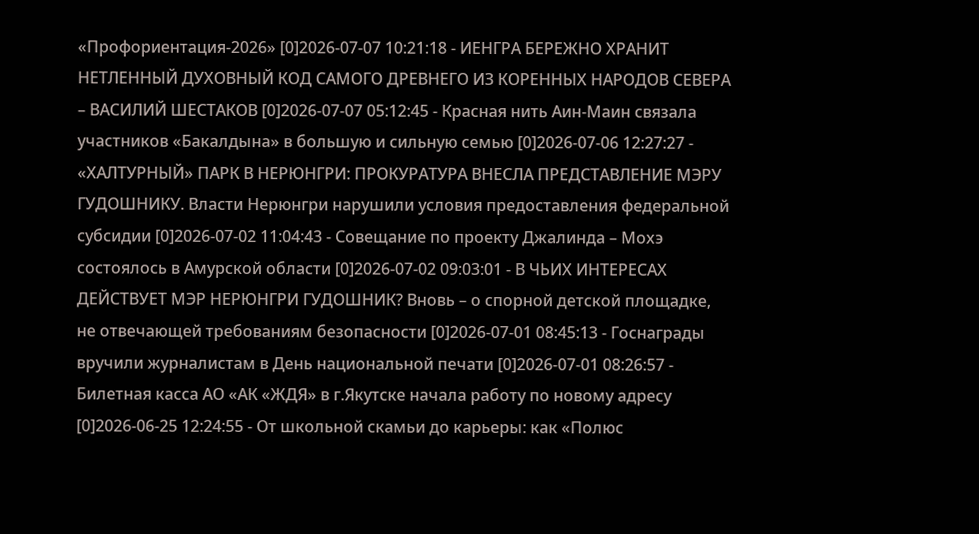«Профориентация-2026» [0]2026-07-07 10:21:18 - ИЕНГРА БЕРЕЖНО ХРАНИТ НЕТЛЕННЫЙ ДУХОВНЫЙ КОД САМОГО ДРЕВНЕГО ИЗ КОРЕННЫХ НАРОДОВ СЕВЕРА – ВАСИЛИЙ ШЕСТАКОВ [0]2026-07-07 05:12:45 - Красная нить Аин‑Маин связала участников «Бакалдына» в большую и сильную семью [0]2026-07-06 12:27:27 - «ХАЛТУРНЫЙ» ПАРК В НЕРЮНГРИ: ПРОКУРАТУРА ВНЕСЛА ПРЕДСТАВЛЕНИЕ МЭРУ ГУДОШНИКУ. Власти Нерюнгри нарушили условия предоставления федеральной субсидии [0]2026-07-02 11:04:43 - Совещание по проекту Джалинда – Мохэ состоялось в Амурской области [0]2026-07-02 09:03:01 - В ЧЬИХ ИНТЕРЕСАХ ДЕЙCТВУЕТ МЭР НЕРЮНГРИ ГУДОШНИК? Вновь – о спорной детской площадке, не отвечающей требованиям безопасности [0]2026-07-01 08:45:13 - Госнаграды вручили журналистам в День национальной печати [0]2026-07-01 08:26:57 - Билетная касса АО «АК «ЖДЯ» в г.Якутске начала работу по новому адресу [0]2026-06-25 12:24:55 - От школьной скамьи до карьеры: как «Полюс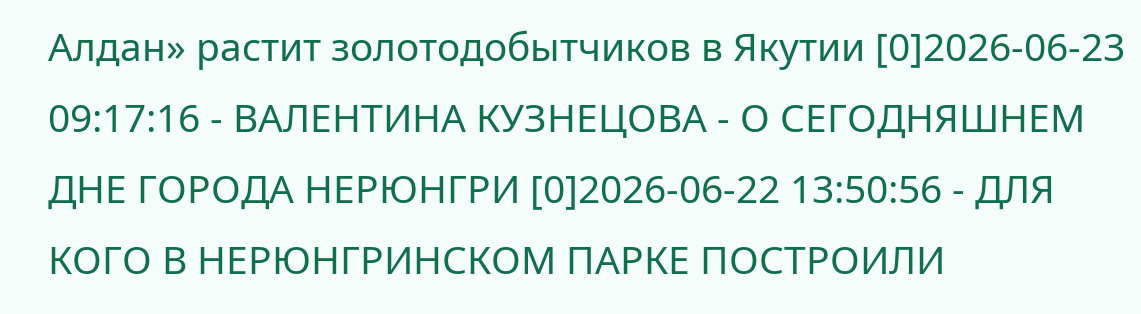Алдан» растит золотодобытчиков в Якутии [0]2026-06-23 09:17:16 - ВАЛЕНТИНА КУЗНЕЦОВА - О СЕГОДНЯШНЕМ ДНЕ ГОРОДА НЕРЮНГРИ [0]2026-06-22 13:50:56 - ДЛЯ КОГО В НЕРЮНГРИНСКОМ ПАРКЕ ПОСТРОИЛИ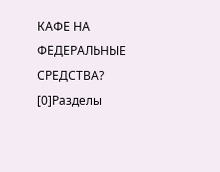КАФЕ НА ФЕДЕРАЛЬНЫЕ СРЕДСТВА? [0]Разделы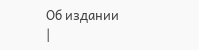Об издании
|